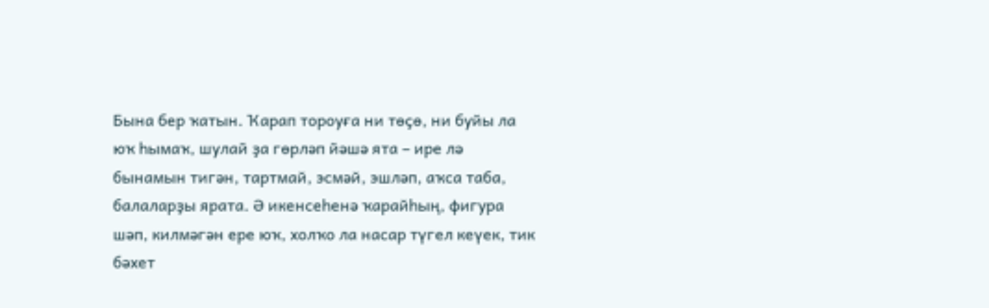Бына бер ҡатын. Ҡарап тороуға ни төҫө, ни буйы ла юҡ һымаҡ, шулай ҙа гөрләп йәшә ята – ире лә бынамын тигән, тартмай, эсмәй, эшләп, аҡса таба, балаларҙы ярата. Ә икенсеһенә ҡарайһың, фигура шәп, килмәгән ере юҡ, холҡо ла насар түгел кеүек, тик бәхет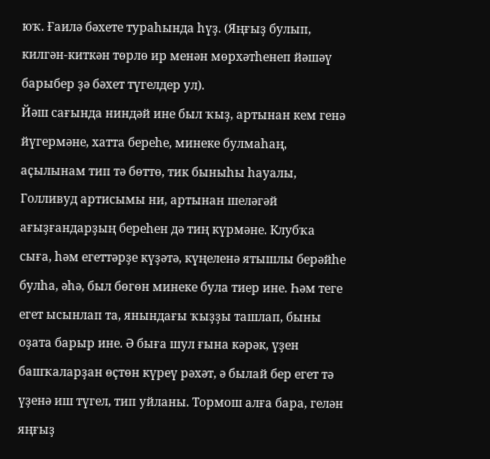юҡ. Ғаилә бәхете тураһында һүҙ. (Яңғыҙ булып, килгән-киткән төрлө ир менән мөрхәтһенеп йәшәү барыбер ҙә бәхет түгелдер ул).
Йәш сағында ниндәй ине был ҡыҙ, артынан кем генә йүгермәне, хатта береһе, минеке булмаһаң, аҫылынам тип тә бөттө, тик быныһы һауалы, Голливуд артисымы ни, артынан шеләгәй ағыҙғандарҙың береһен дә тиң күрмәне. Клубҡа сыға, һәм егеттәрҙе күҙәтә, күңеленә ятышлы берәйһе булһа, әһә, был бөгөн минеке була тиер ине. Һәм теге егет ысынлап та, янындағы ҡыҙҙы ташлап, быны оҙата барыр ине. Ә быға шул ғына кәрәк, үҙен башҡаларҙан өҫтөн күреү рәхәт, ә былай бер егет тә үҙенә иш түгел, тип уйланы. Тормош алға бара, гелән яңғыҙ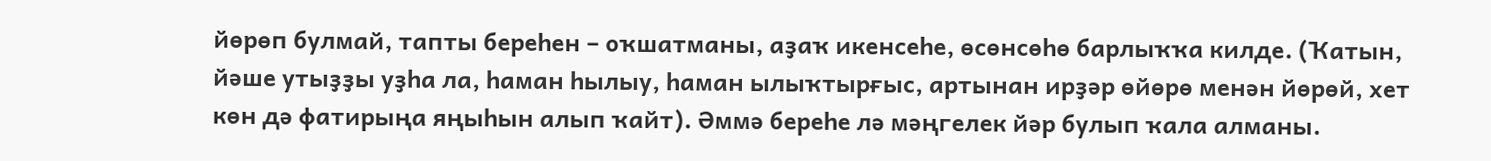йөрөп булмай, тапты береһен – оҡшатманы, аҙаҡ икенсеһе, өсөнсөһө барлыҡҡа килде. (Ҡатын, йәше утыҙҙы уҙһа ла, һаман һылыу, һаман ылыҡтырғыс, артынан ирҙәр өйөрө менән йөрөй, хет көн дә фатирыңа яңыһын алып ҡайт). Әммә береһе лә мәңгелек йәр булып ҡала алманы.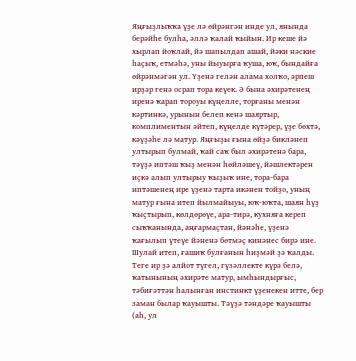Яңғыҙлыҡҡа үҙе лә өйрәнгән инде ул, янында берәйһе булһа, әллә ҡалай ҡыйын. Ир кеше йә хырлап йоҡлай, йә шапылдап ашай, йәки нәские һаҫыҡ, етмәһә, уны йыуырға ҡуша, юҡ, бындайға өйрәнмәгән ул. Үҙенә гелән алама холҡо, әрпеш ирҙәр генә осрап тора кеүек. Ә бына әхирәтенең иренә ҡарап тороуы күңелле, торғаны менән кәртинкә, урынын белеп кенә шаяртыр, комплиментын әйтеп, күңелде күтәрер, үҙе бөхтә, кәүҙәһе лә матур. Яңғыҙы ғына өйҙә бикләнеп ултырып булмай, ҡай саҡ был әхирәтенә бара, тәүҙә иптәш ҡыҙ менән һөйләшеү, йәшлектәрен иҫкә алып ултырыу ҡыҙыҡ ине, тора-бара иптәшенең ире үҙенә тарта икәнен тойҙо, уның матур ғына итеп йылмайыуы, юҡ-юҡта, шаян һүҙ ҡыҫтырып, көлдөрөүе, ара-тирә, кухняға кереп сыҡҡанында, аңғармаҫтан, йәнәһе, үҙенә ҡағылып үтеүе йәненә бөтмәҫ кинәнес бирә ине. Шулай итеп, ғашиҡ булғанын һиҙмәй ҙә ҡалды. Теге ир ҙә алйот түгел, гүзәллекте күрә белә, ҡатынының әхирәте матур, ымһындырғыс, тәбиғәттән һалынған инстинкт үҙенекен итте, бер заман былар ҡауышты. Тәүҙә тәндәре ҡауышты (аһ, ул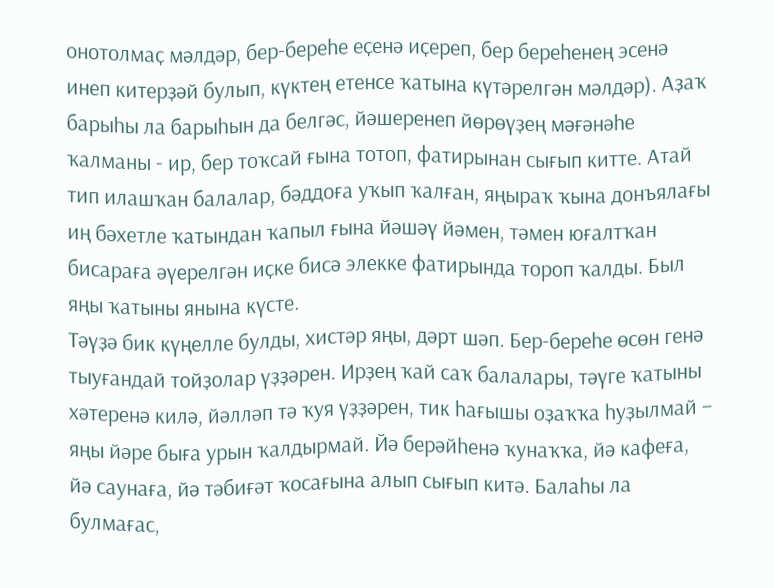онотолмаҫ мәлдәр, бер-береһе еҫенә иҫереп, бер береһенең эсенә инеп китерҙәй булып, күктең етенсе ҡатына күтәрелгән мәлдәр). Аҙаҡ барыһы ла барыһын да белгәс, йәшеренеп йөрөүҙең мәғәнәһе ҡалманы - ир, бер тоҡсай ғына тотоп, фатирынан сығып китте. Атай тип илашҡан балалар, бәддоға уҡып ҡалған, яңыраҡ ҡына донъялағы иң бәхетле ҡатындан ҡапыл ғына йәшәү йәмен, тәмен юғалтҡан бисараға әүерелгән иҫке бисә элекке фатирында тороп ҡалды. Был яңы ҡатыны янына күсте.
Тәүҙә бик күңелле булды, хистәр яңы, дәрт шәп. Бер-береһе өсөн генә тыуғандай тойҙолар үҙҙәрен. Ирҙең ҡай саҡ балалары, тәүге ҡатыны хәтеренә килә, йәлләп тә ҡуя үҙҙәрен, тик һағышы оҙаҡҡа һуҙылмай – яңы йәре быға урын ҡалдырмай. Йә берәйһенә ҡунаҡҡа, йә кафеға, йә саунаға, йә тәбиғәт ҡосағына алып сығып китә. Балаһы ла булмағас,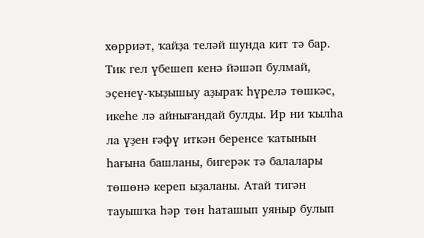хөрриәт, ҡайҙа теләй шунда кит тә бар. Тик гел үбешеп кенә йәшәп булмай, эҫенеү-ҡыҙышыу аҙыраҡ һүрелә төшкәс, икеһе лә айнығандай булды. Ир ни ҡылһа ла үҙен ғәфү иткән беренсе ҡатынын һағына башланы, бигерәк тә балалары төшөнә кереп ыҙаланы. Атай тигән тауышҡа һәр төн һаташып уяныр булып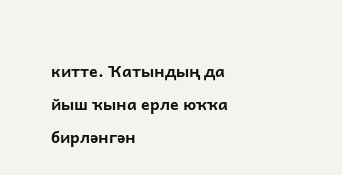китте. Ҡатындың да йыш ҡына ерле юҡҡа бирләнгән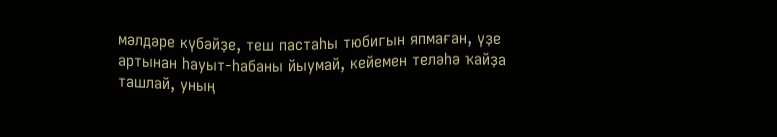мәлдәре күбәйҙе, теш пастаһы тюбигын япмаған, үҙе артынан һауыт-һабаны йыумай, кейемен теләһә ҡайҙа ташлай, уның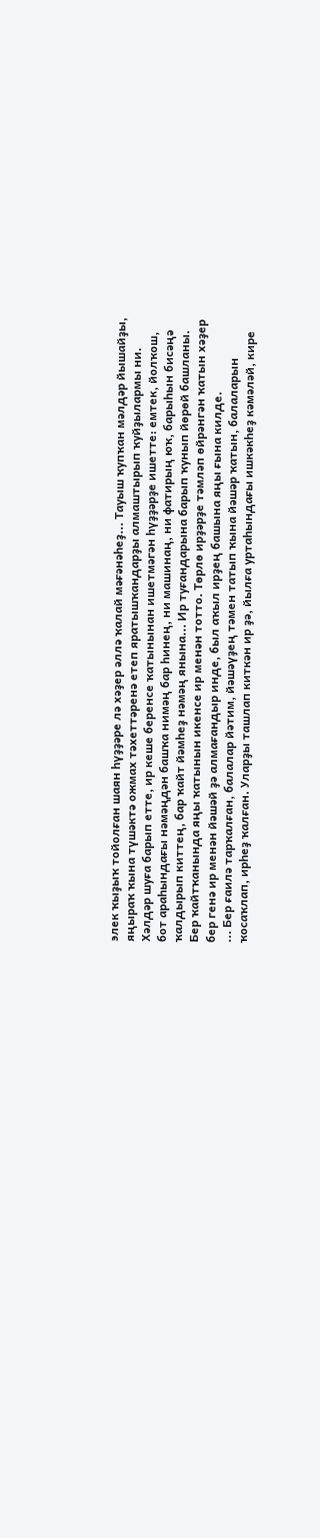элек ҡыҙыҡ тойолған шаян һүҙҙәре лә хәҙер әллә ҡалай мәғәнәһеҙ... Тауыш ҡупҡан мәлдәр йышайҙы, яңыраҡ ҡына түшәктә ожмах тәхеттәренә етеп яратышҡандарҙы алмаштырып ҡуйҙылармы ни. Хәлдәр шуға барып етте, ир кеше беренсе ҡатынынан ишетмәгән һүҙҙәрҙе ишетте: емтек, йолҡош, бот араһындағы нәмәңдән башҡа нимәң бар һинең, ни машинаң, ни фатирың юҡ, барыһын бисәңә ҡалдырып киттең, бар ҡайт йәмһеҙ нәмәң янына... Ир туғандарына барып ҡунып йөрөй башланы. Бер ҡайтҡанында яңы ҡатынын икенсе ир менән тотто. Төрлө ирҙәрҙе тәмләп өйрәнгән ҡатын хәҙер бер генә ир менән йәшәй ҙә алмағандыр инде, был аҡыл ирҙең башына яңы ғына килде.
... Бер ғаилә тарҡалған, балалар йәтим, йәшәүҙең тәмен татып ҡына йәшәр ҡатын, балаларын ҡосаҡлап, ирһеҙ ҡалған. Уларҙы ташлап киткән ир ҙә, йылға уртаһындағы ишкәкһеҙ кәмәләй, кире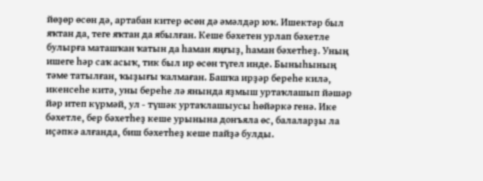йөҙөр өсөн дә, артабан китер өсөн дә әмәлдәр юҡ. Ишектәр был яҡтан да, теге яҡтан да ябылған. Кеше бәхетен урлап бәхетле булырға маташҡан ҡатын да һаман яңғыҙ, һаман бәхетһеҙ. Уның ишеге һәр саҡ асыҡ, тик был ир өсөн түгел инде. Быныһының тәме татылған, ҡыҙығы ҡалмаған. Башҡа ирҙәр береһе килә, икенсеһе китә, уны береһе лә янында яҙмыш уртаҡлашып йәшәр йәр итеп күрмәй, ул - түшәк уртаҡлашыусы һөйәркә генә. Ике бәхетле, бер бәхетһеҙ кеше урынына донъяла өс, балаларҙы ла иҫәпкә алғанда, биш бәхетһеҙ кеше пайҙә булды.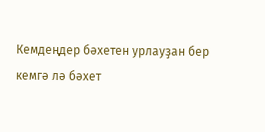Кемдеңдер бәхетен урлауҙан бер кемгә лә бәхет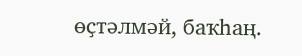өҫтәлмәй, баҡһаң.